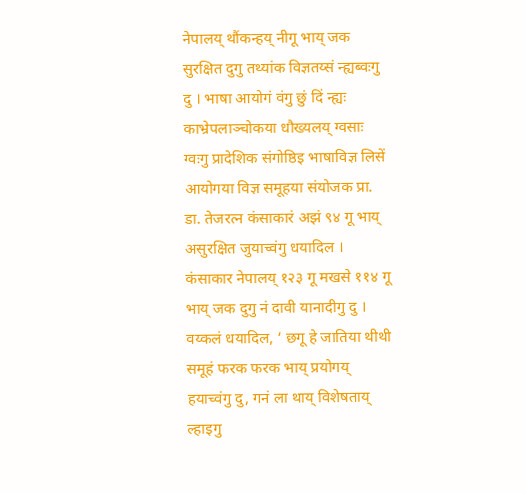नेपालय् थौंकन्हय् नीगू भाय् जक सुरक्षित दुगु तथ्यांक विज्ञतय्सं न्ह्यब्वःगु दु । भाषा आयोगं वंगु छुं दिं न्ह्यः काभ्रेपलाञ्चोकया धौख्यलय् ग्वसाः ग्वःगु प्रादेशिक संगोष्ठिइ भाषाविज्ञ लिसें आयोगया विज्ञ समूहया संयोजक प्रा. डा. तेजरत्न कंसाकारं अझं ९४ गू भाय् असुरक्षित जुयाच्वंगु धयादिल ।
कंसाकार नेपालय् १२३ गू मखसे ११४ गू भाय् जक दुगु नं दावी यानादीगु दु । वय्कलं धयादिल, ‘ छगू हे जातिया थीथी समूहं फरक फरक भाय् प्रयोगय् हयाच्वंगु दु, गनं ला थाय् विशेषताय् ल्हाइगु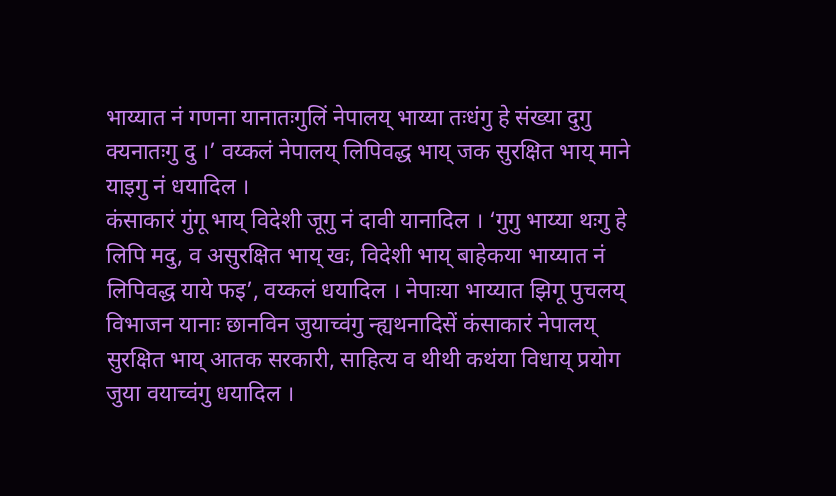भाय्यात नं गणना यानातःगुलिं नेपालय् भाय्या तःधंगु हे संख्या दुगु क्यनातःगु दु ।’ वय्कलं नेपालय् लिपिवद्ध भाय् जक सुरक्षित भाय् माने याइगु नं धयादिल ।
कंसाकारं गुंगू भाय् विदेशी जूगु नं दावी यानादिल । ‘गुगु भाय्या थःगु हे लिपि मदु, व असुरक्षित भाय् खः, विदेशी भाय् बाहेकया भाय्यात नं लिपिवद्ध याये फइ’, वय्कलं धयादिल । नेपाःया भाय्यात झिगू पुचलय् विभाजन यानाः छानविन जुयाच्वंगु न्ह्यथनादिसें कंसाकारं नेपालय् सुरक्षित भाय् आतक सरकारी, साहित्य व थीथी कथंया विधाय् प्रयोग जुया वयाच्वंगु धयादिल ।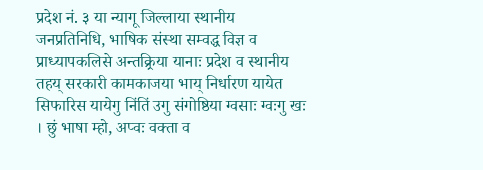प्रदेश नं. ३ या न्यागू जिल्लाया स्थानीय जनप्रतिनिधि, भाषिक संस्था सम्वद्ध विज्ञ व प्राध्यापकलिसे अन्तक्र्रिया यानाः प्रदेश व स्थानीय तहय् सरकारी कामकाजया भाय् निर्धारण यायेत सिफारिस यायेगु निंतिं उगु संगोष्ठिया ग्वसाः ग्वःगु खः । छुं भाषा म्हो, अप्वः वक्ता व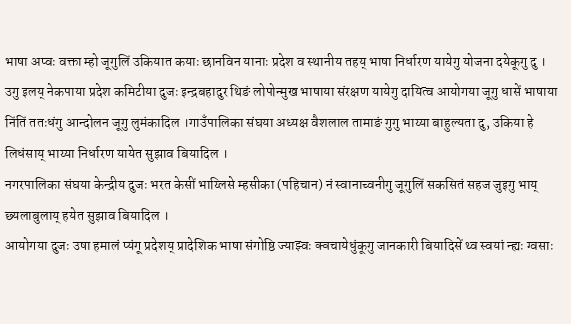भाषा अप्वः वक्ता म्हो जूगुलिं उकियात कयाः छानविन यानाः प्रदेश व स्थानीय तहय् भाषा निर्धारण यायेगु योजना दयेकूगु दु ।
उगु इलय् नेकपाया प्रदेश कमिटीया दुजः इन्द्रबहादुर थिङं लोपोन्मुख भाषाया संरक्षण यायेगु दायित्व आयोगया जूगु धासें भाषाया निंतिं ततःधंगु आन्दोलन जूगु लुमंकादिल ।गाउँपालिका संघया अध्यक्ष वैशलाल तामाङं गुगु भाय्या बाहुल्यता दु, उकिया हे लिधंसाय् भाय्या निर्धारण यायेत सुझाव बियादिल ।
नगरपालिका संघया केन्द्रीय दुजः भरत केसीं भाय्लिसे म्हसीका (पहिचान) नं स्वानाच्वनीगु जूगुलिं सकसितं सहज जुइगु भाय् छ्यलाबुलाय् हयेत सुझाव बियादिल ।
आयोगया दुजः उषा हमालं प्यंगू प्रदेशय् प्रादेशिक भाषा संगोष्ठि ज्याझ्वः क्वचायेधुंकूगु जानकारी बियादिसें थ्व स्वयां न्ह्यः ग्वसाः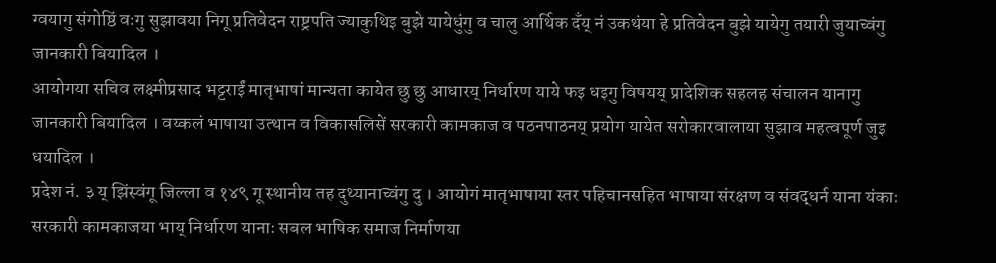ग्वयागु संगोष्ठिं वःगु सुझावया निगू प्रतिवेदन राष्ट्रपति ज्याकुथिइ बुझे यायेधुंगु व चालु आर्थिक दँय् नं उकथंया हे प्रतिवेदन बुझे यायेगु तयारी जुयाच्वंगु जानकारी बियादिल ।
आयोगया सचिव लक्ष्मीप्रसाद भट्टराईं मातृभाषां मान्यता कायेत छु छु आधारय् निर्धारण याये फइ धइगु विषयय् प्रादेशिक सहलह संचालन यानागु जानकारी बियादिल । वय्कलं भाषाया उत्थान व विकासलिसें सरकारी कामकाज व पठनपाठनय् प्रयोग यायेत सरोकारवालाया सुझाव महत्वपूर्ण जुइ धयादिल ।
प्रदेश नं. ३ य् झिंस्वंगू जिल्ला व १४९ गू स्थानीय तह दुथ्यानाच्वंगु दु । आयोगं मातृभाषाया स्तर पहिचानसहित भाषाया संरक्षण व संवद्धर्न याना यंकाः सरकारी कामकाजया भाय् निर्धारण यानाः सबल भाषिक समाज निर्माणया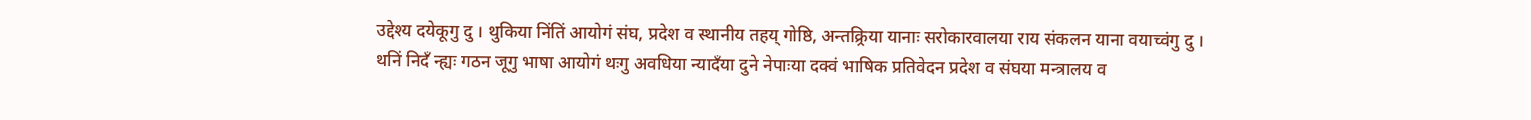उद्देश्य दयेकूगु दु । थुकिया निंतिं आयोगं संघ, प्रदेश व स्थानीय तहय् गोष्ठि, अन्तक्र्रिया यानाः सरोकारवालया राय संकलन याना वयाच्वंगु दु ।
थनिं निदँ न्ह्यः गठन जूगु भाषा आयोगं थःगु अवधिया न्यादँया दुने नेपाःया दक्वं भाषिक प्रतिवेदन प्रदेश व संघया मन्त्रालय व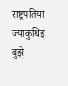राष्ट्रपतिया ज्याकुथिइ बुझे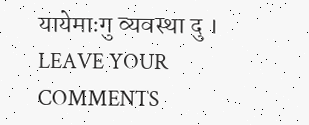यायेमाःगु व्यवस्था दु ।
LEAVE YOUR COMMENTS